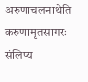अरुणाचलनाथेति करुणामृतसागरः
संलिप्य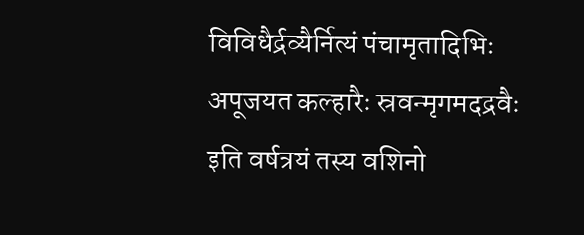विविधैर्द्रव्यैर्नित्यं पंचामृतादिभिः
अपूजयत कल्हारैः स्रवन्मृगमदद्रवैः
इति वर्षत्रयं तस्य वशिनो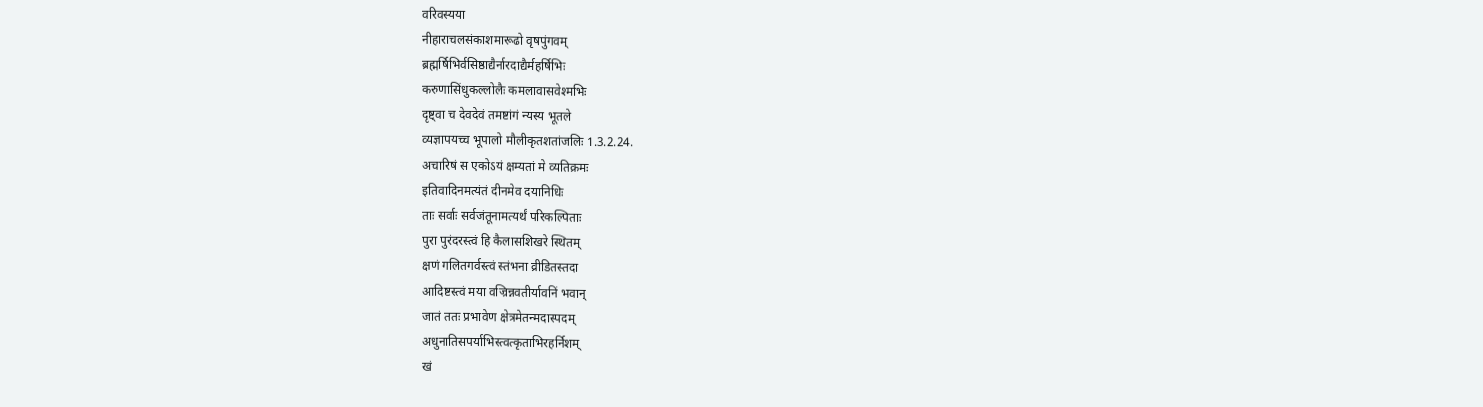वरिवस्यया
नीहाराचलसंकाशमारूढो वृषपुंगवम्
ब्रह्मर्षिभिर्वसिष्ठाद्यैर्नारदाद्यैर्महर्षिभिः
करुणासिंधुकल्लोलैः कमलावासवेश्मभिः
दृष्ट्वा च देवदेवं तमष्टांगं न्यस्य भूतले
व्यज्ञापयच्च भूपालो मौलीकृतशतांजलिः 1.3.2.24.
अचारिषं स एकोऽयं क्षम्यतां मे व्यतिक्रमः
इतिवादिनमत्यंतं दीनमेव दयानिधिः
ताः सर्वाः सर्वजंतूनामत्यर्थं परिकल्पिताः
पुरा पुरंदरस्त्वं हि कैलासशिखरे स्थितम्
क्षणं गलितगर्वस्त्वं स्तंभना व्रीडितस्तदा
आदिष्टस्त्वं मया वज्रिन्नवतीर्यावनिं भवान्
जातं ततः प्रभावेण क्षेत्रमेतन्मदास्पदम्
अधुनातिसपर्याभिस्त्वत्कृताभिरहर्निशम्
खं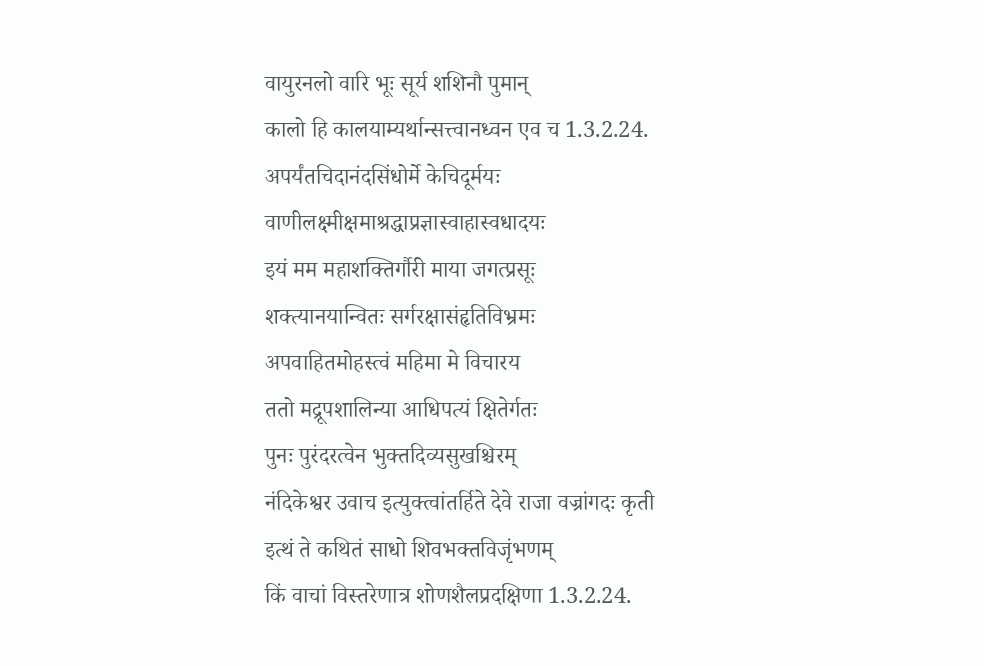वायुरनलो वारि भूः सूर्य शशिनौ पुमान्
कालो हि कालयाम्यर्थान्सत्त्वानध्वन एव च 1.3.2.24.
अपर्यंतचिदानंदसिंधोर्मे केचिदूर्मयः
वाणीलक्ष्मीक्षमाश्रद्धाप्रज्ञास्वाहास्वधादयः
इयं मम महाशक्तिर्गौरी माया जगत्प्रसूः
शक्त्यानयान्वितः सर्गरक्षासंहृतिविभ्रमः
अपवाहितमोहस्त्वं महिमा मे विचारय
ततो मद्रूपशालिन्या आधिपत्यं क्षितेर्गतः
पुनः पुरंदरत्वेन भुक्तदिव्यसुखश्चिरम्
नंदिकेश्वर उवाच इत्युक्त्वांतर्हिते देवे राजा वज्रांगदः कृती
इत्थं ते कथितं साधो शिवभक्तविजृंभणम्
किं वाचां विस्तरेणात्र शोणशैलप्रदक्षिणा 1.3.2.24.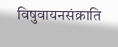विषुवायनसंक्राति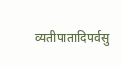व्यतीपातादिपर्वसु